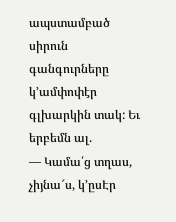ապստամբած սիրուն գանգուրները կ’ամփոփէր գլխարկին տակ: Եւ երբեմն ալ.
― Կամա՛ց տղաս, չիյնա՜ս, կ’ըսԷր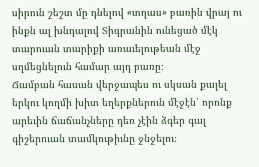սիրուն շեշտ մը դնելով «տղաս» բառին վրայ ու ինքն ալ խնդալով Տիգրանին ունեցած մէկ տարուան տարիքի առաւելութեան մէջ սղմեցնելուն համար այդ բառը։
Ճամբան հասան վերջապես ու սկսան քալել երկու կողմի խիտ եղերքներուն մէջէն՝ որոնք արեւին ճաճանչները դեռ չէին ձգեր գալ գիշերուան տամկութիւնը ջնջելու։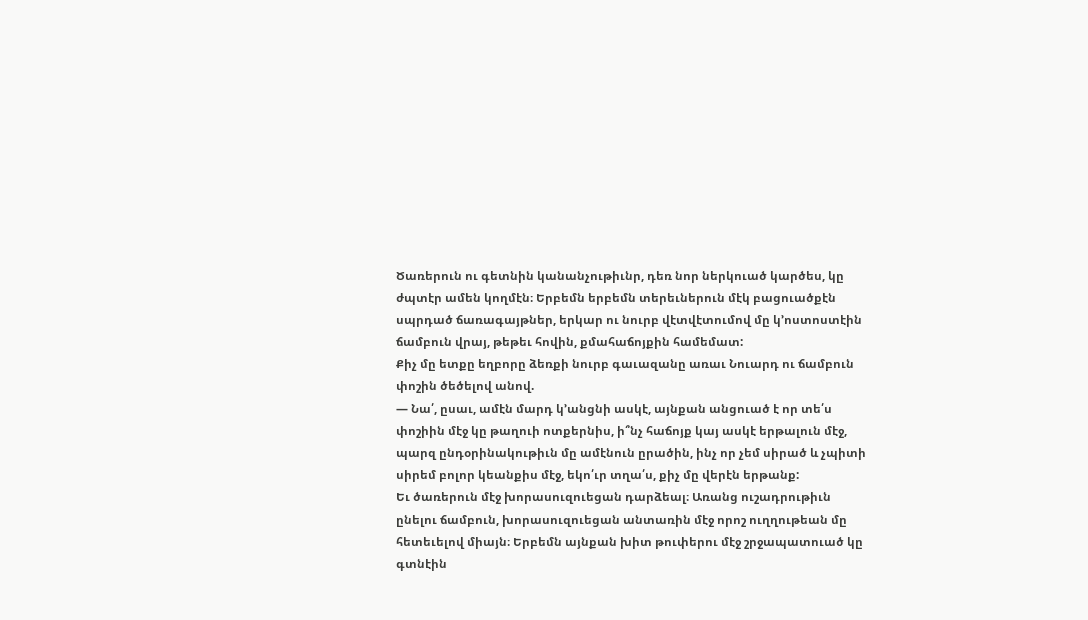Ծառերուն ու գետնին կանանչութիւնր, դեռ նոր ներկուած կարծես, կը ժպտէր ամեն կողմէն։ Երբեմն երբեմն տերեւներուն մէկ բացուածքէն սպրդած ճառագայթներ, երկար ու նուրբ վէտվէտումով մը կ’ոստոստէին ճամբուն վրայ, թեթեւ հովին, քմահաճոյքին համեմատ:
Քիչ մը ետքը եղբորը ձեռքի նուրբ գաւազանը առաւ Նուարդ ու ճամբուն փոշին ծեծելով անով.
― Նա՛, ըսաւ, ամէն մարդ կ’անցնի ասկէ, այնքան անցուած է որ տե՛ս փոշիին մէջ կը թաղուի ոտքերնիս, ի՞նչ հաճոյք կայ ասկէ երթալուն մէջ, պարզ ընդօրինակութիւն մը ամէնուն ըրածին, ինչ որ չեմ սիրած և չպիտի սիրեմ բոլոր կեանքիս մէջ, եկո՛ւր տղա՛ս, քիչ մը վերէն երթանք:
Եւ ծառերուն մէջ խորասուզուեցան դարձեալ։ Առանց ուշադրութիւն ընելու ճամբուն, խորասուզուեցան անտառին մէջ որոշ ուղղութեան մը հետեւելով միայն։ Երբեմն այնքան խիտ թուփերու մէջ շրջապատուած կը գտնէին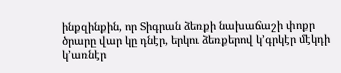ինքզինքին, որ Տիգրան ձեռքի նախաճաշի փոքր ծրարը վար կը դնէր, երկու ձեռքերով կ’գրկէր մէկդի կ’առնէր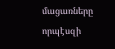մացառները որպէսզի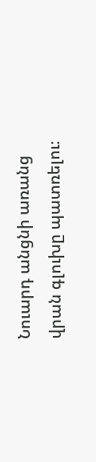Նուարդ անցնի առանց վրան գլուխը պատռելու։